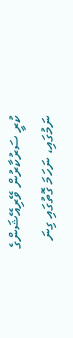ކުރީ ސަރުކާރުން ވޭރިއޭޝަންގެ ނަމުގައި، ނަހަމަ ގޮތުގައި ގިނަ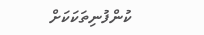ކުންފުނިތަކަކަށް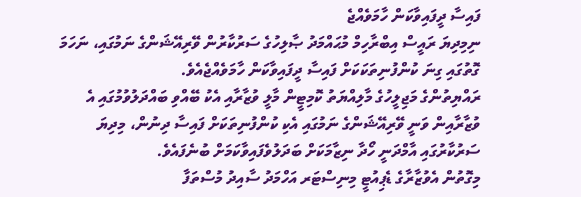ފައިސާ ދީފައިވާކަން ހާމަވެއްޖެ
ނިމިދިޔަ ރައީސް އިބްރާހިމް މުޙައްމަދު ޞާލިހުގެ ސަރުކާރުން ވޭރިއޭޝަންގެ ނަމުގައި، ނަހަމަ ގޮތުގައި ގިނަ ކުންފުނިތަކަކަށް ފައިސާ ދީފައިވާކަން ހާމަވެއްޖެއެވެ.
ރައްޔިތުންގެ މަޖިލީހުގެ މާލިއްޔަތު ކޮމިޓީން މާލީ ވުޒާރާއި އެކު ބޭއްވި ބައްދަލުވުމުގައި އެ ވުޒާރާއިން ވަނީ ވޭރިއޭޝަންގެ ނަމުގައި އެކި ކުންފުނިތަކަށް ފައިސާ ދިނުން، މިދިޔަ ސަރުކާރުގައި އާމްދަނީ ހޯދާ ނިޒާމަކަށް ބަދަލުވެފައިވާކަމަށް ބުނެފައެވެ.
މިގޮތުން އެވުޒާރާގެ ޑެޕިއުޓީ މިނިސްޓަރ އަހްމަދު ސާއިދު މުސްތަފާ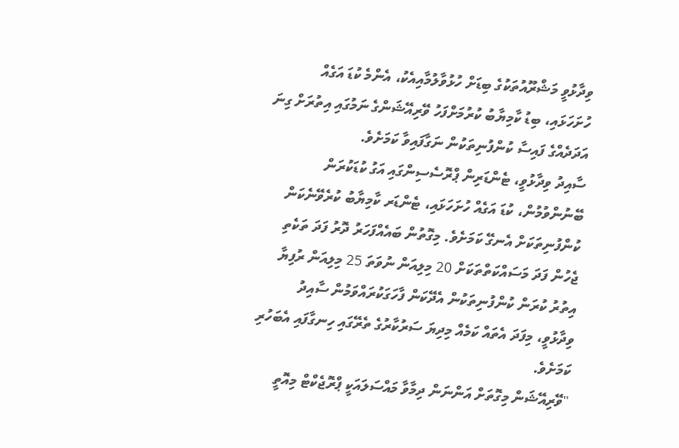ވިދާޅުވީ މަޝްރޫއުތަކުގެ ބިޑަށް ހުޅުވާލުމާއިއެކު، އެންމެ ކުޑަ އަގެއް ހުށަހަޅައި، ބިޑު ކާމިޔާބު ކުރުމަށްފަހު ވޭރިއޭޝަންގެ ނަމުގައި އިތުރަށް ގިނަ އަދަދެއްގެ ފައިސާ ކުންފުނިތަކުން ނަގާފައިވާ ކަމަށެވެ.
ސާއިދު ވިދާޅުވީ، ޓެންޑަރިން ޕްރޮސެސިންގައި އަގު ކުޑަކުރަން ބޭނުންވުމުން، ކުޑަ އަގެއް ހުށަހަޅައި، ޓެންޑަރ ކާމިޔާބު ކުރެވޭނެކަން ކުންފުނިތަކަށް އެނގޭ ކަމަށެވެ. މިގޮތުން ބައެއްފަހަރު ދޮރު ފަދަ ތަކެތި ޖެހުން ފަދަ މަސައްކަތްތަކަށް 20 މިލިއަން ނުވަތަ 25 މިލިއަން ރުފިޔާ އިތުރު ކުރަން ކުންފުނިތަކުން އެދޭކަން ފާހަގަކުރައްވަމުން ސާއިދު ވިދާޅުވީ، މިފަދަ އެތައް ކަމެއް މިދިޔަ ސަރުކާރުގެ ތެރޭގައި ހިނގާފައި އެބަހުރި ކަމަށެވެ.
"ވޭރިއޭޝަން މިގޮތަށް އަންނަން ދިމާވާ މައްސަލައަކީ ޕްރޮޖެކްޓް މިއޮތީ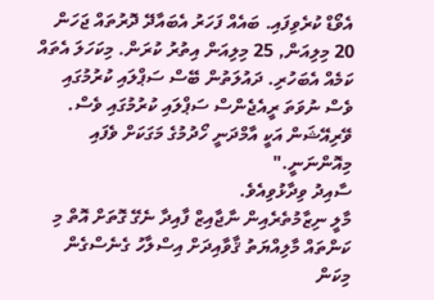އެވޯޑް ކުރެވިފައި. ބައެއް ފަހަރު އެބައާދޭ ދޮރުތައް ޖަހަން 20 މިލިއަން, 25 މިލިއަން އިތުރު ކުރަން. މިކަހަލަ އެތައް ކަމެއް އެބަހުރި. ދައުލަތުން ބޭސް ސަޕްލައި ކުރުމުގައި ވެސް ނުވަތަ ރީއެޖެންސް ސަޕްލައި ކުރުމުގައި ވެސް. ވޭރިއޭޝަން އަކީ އާމްދަނީ ހޯދުމުގެ މަގަކަށް ވެފައި މިއޮންނަނީ."
ސާއިދު ވިދާޅުވިއެވެ.
މާލީ ނިޒާމުތެރެއިން ނާޖާއިޒް ފާއިދާ ނެގޭ ގޮތަށް އޮތް މި ކަންތައް މާލިއްޔަތު ޤާވާއިދަށް އިސްލާހު ގެނެސްގެން މިކަން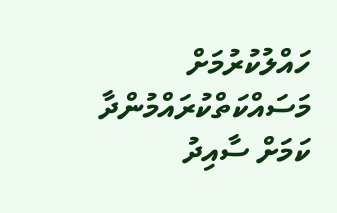ހައްލުކުރުމަށް މަސައްކަތްކުރައްމުންދާ ކަމަށް ސާއިދު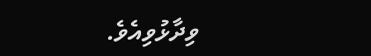ވިދާޅުވިއެވެ.